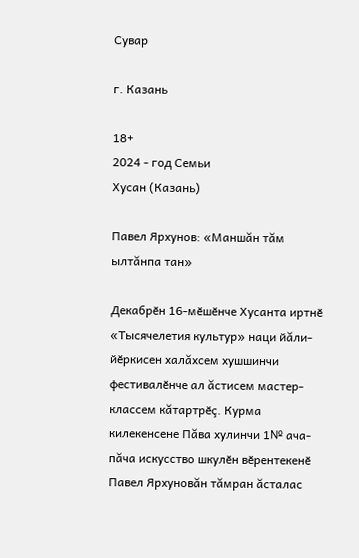Сувар

г. Казань

18+
2024 - год Семьи
Хусан (Казань)

Павел Ярхунов: «Маншăн тăм ылтăнпа тан»

Декабрӗн 16-мӗшӗнче Хусанта иртнӗ «Тысячелетия культур» наци йăли-йӗркисен халăхсем хушшинчи фестивалӗнче ал ăстисем мастер-классем кăтартрӗç. Курма килекенсене Пăва хулинчи 1№ ача-пăча искусство шкулӗн вӗрентекенӗ Павел Ярхуновăн тăмран ăсталас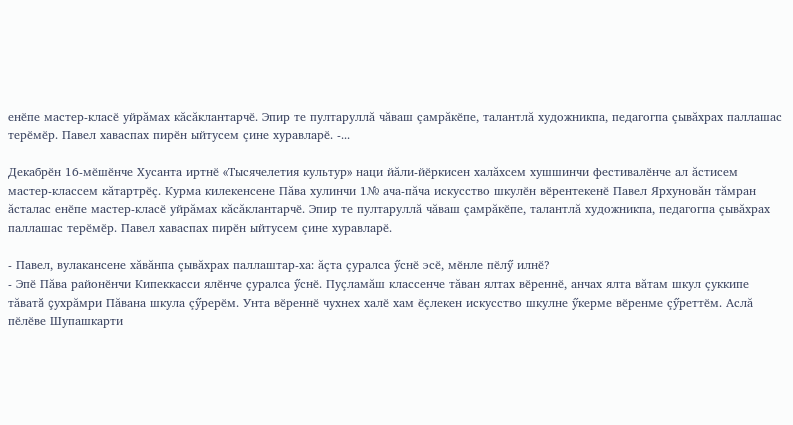енӗпе мастер-класӗ уйрăмах кăсăклантарчӗ. Эпир те пултаруллă чăваш çамрăкӗпе, талантлă художникпа, педагогпа çывăхрах паллашас терӗмӗр. Павел хаваспах пирӗн ыйтусем çине хуравларӗ. -...

Декабрӗн 16-мӗшӗнче Хусанта иртнӗ «Тысячелетия культур» наци йăли-йӗркисен халăхсем хушшинчи фестивалӗнче ал ăстисем мастер-классем кăтартрӗç. Курма килекенсене Пăва хулинчи 1№ ача-пăча искусство шкулӗн вӗрентекенӗ Павел Ярхуновăн тăмран ăсталас енӗпе мастер-класӗ уйрăмах кăсăклантарчӗ. Эпир те пултаруллă чăваш çамрăкӗпе, талантлă художникпа, педагогпа çывăхрах паллашас терӗмӗр. Павел хаваспах пирӗн ыйтусем çине хуравларӗ.

- Павел, вулакансене хăвăнпа çывăхрах паллаштар-ха: ăçта çуралса ӳснӗ эсӗ, мӗнле пӗлӳ илнӗ?
- Эпӗ Пăва районӗнчи Кипеккасси ялӗнче çуралса ӳснӗ. Пуçламăш классенче тăван ялтах вӗреннӗ, анчах ялта вăтам шкул çуккипе тăватă çухрăмри Пăвана шкула çӳрерӗм. Унта вӗреннӗ чухнех халӗ хам ӗçлекен искусство шкулне ӳкерме вӗренме çӳреттӗм. Аслă пӗлӗве Шупашкарти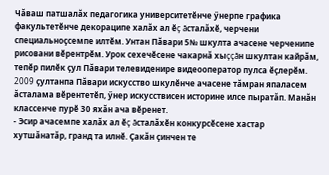Чăваш патшалăх педагогика университетӗнче ӳнерпе графика факультетӗнче декораципе халăх ал ӗç ăсталăхӗ, черчени специальноçсемпе илтӗм. Унтан Пăвари 5№ шкулта ачасене черченипе рисовани вӗрентрӗм. Урок сехечӗсене чакарнă хыççăн шкултан кайрăм, тепӗр пилӗк çул Пăвари телевиденире видеооператор пулса ӗçлерӗм. 2009 çултанпа Пăвари искусство шкулӗнче ачасене тăмран япаласем ăсталама вӗрентетӗп, ӳнер искусствисен историне илсе пыратăп. Манăн классенче пурӗ 30 яхăн ача вӗренет.
- Эсир ачасемпе халăх ал ӗç ăсталăхӗн конкурсӗсене хастар хутшăнатăр, гранд та илнӗ. Çакăн çинчен те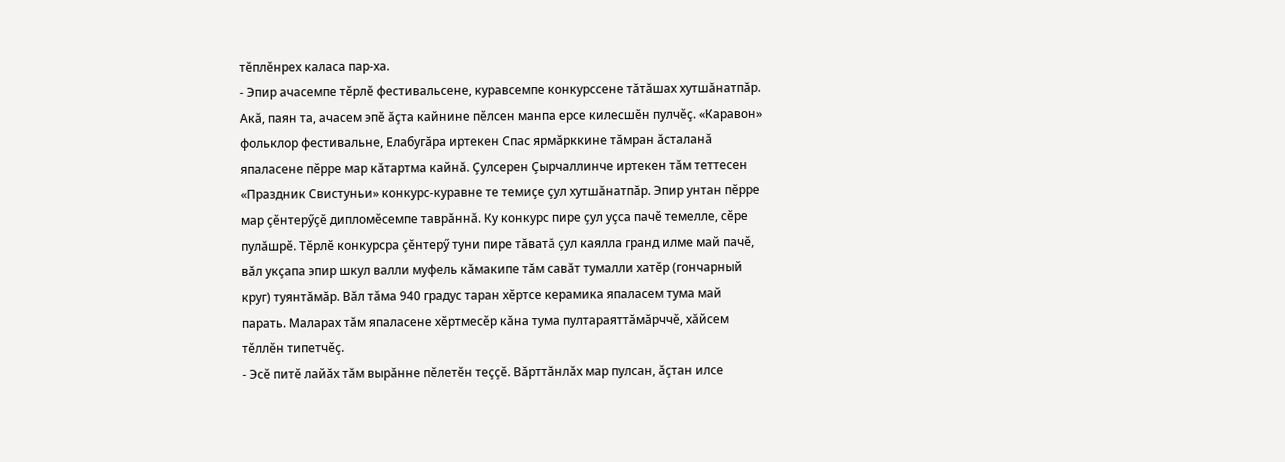тӗплӗнрех каласа пар-ха.
- Эпир ачасемпе тӗрлӗ фестивальсене, куравсемпе конкурссене тăтăшах хутшăнатпăр. Акă, паян та, ачасем эпӗ ăçта кайнине пӗлсен манпа ерсе килесшӗн пулчӗç. «Каравон» фольклор фестивальне, Елабугăра иртекен Спас ярмăрккине тăмран ăсталанă япаласене пӗрре мар кăтартма кайнă. Çулсерен Çырчаллинче иртекен тăм теттесен «Праздник Свистуньи» конкурс-куравне те темиçе çул хутшăнатпăр. Эпир унтан пӗрре мар çӗнтерӳçӗ дипломӗсемпе таврăннă. Ку конкурс пире çул уçса пачӗ темелле, сӗре пулăшрӗ. Тӗрлӗ конкурсра çӗнтерӳ туни пире тăватă çул каялла гранд илме май пачӗ, вăл укçапа эпир шкул валли муфель кăмакипе тăм савăт тумалли хатӗр (гончарный круг) туянтăмăр. Вăл тăма 940 градус таран хӗртсе керамика япаласем тума май парать. Маларах тăм япаласене хӗртмесӗр кăна тума пултараяттăмăрччӗ, хăйсем тӗллӗн типетчӗç.
- Эсӗ питӗ лайăх тăм вырăнне пӗлетӗн теççӗ. Вăрттăнлăх мар пулсан, ăçтан илсе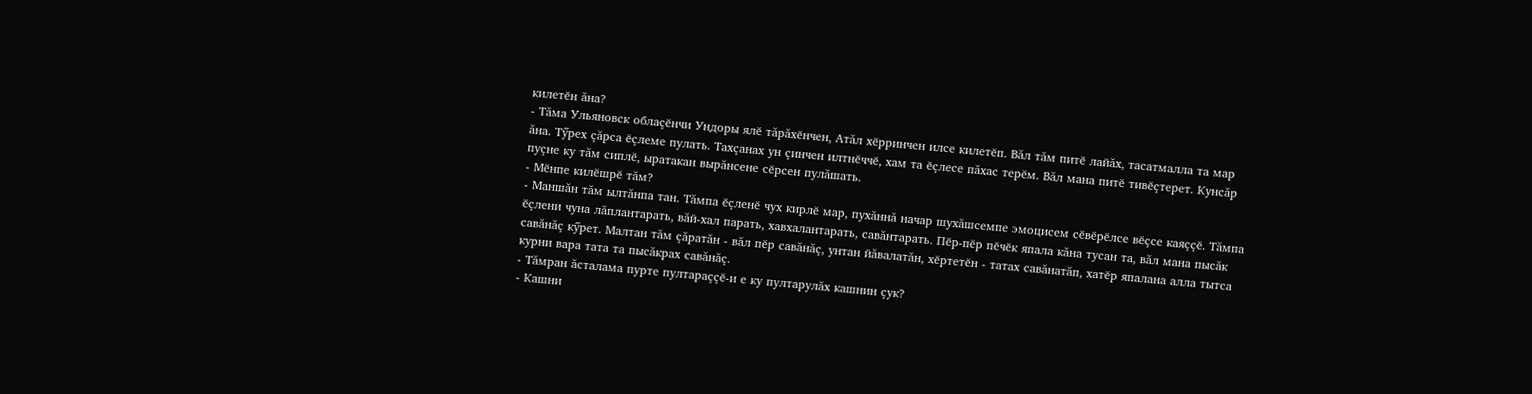килетӗн ăна?
- Тăма Ульяновск облаçӗнчи Ундоры ялӗ тăрăхӗнчен, Атăл хӗрринчен илсе килетӗп. Вăл тăм питӗ лайăх, тасатмалла та мар ăна. Тӳрех çăрса ӗçлеме пулать. Тахçанах ун çинчен илтнӗччӗ, хам та ӗçлесе пăхас терӗм. Вăл мана питӗ тивӗçтерет. Кунсăр пуçне ку тăм сиплӗ, ыратакан вырăнсене сӗрсен пулăшать.
- Мӗнпе килӗшрӗ тăм?
- Маншăн тăм ылтăнпа тан. Тăмпа ӗçленӗ чух кирлӗ мар, пухăннă начар шухăшсемпе эмоцисем сӗвӗрӗлсе вӗçсе каяççӗ. Тăмпа ӗçлени чуна лăплантарать, вăй-хал парать, хавхалантарать, савăнтарать. Пӗр-пӗр пӗчӗк япала кăна тусан та, вăл мана пысăк савăнăç кӳрет. Малтан тăм çăратăн - вăл пӗр савăнăç, унтан йăвалатăн, хӗртетӗн - татах савăнатăп, хатӗр япалана алла тытса курни вара тата та пысăкрах савăнăç.
- Тăмран ăсталама пурте пултараççӗ-и е ку пултарулăх кашнин çук?
- Кашни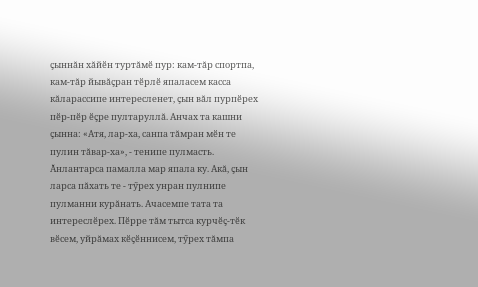çыннăн хăйӗн туртăмӗ пур: кам-тăр спортпа, кам-тăр йывăçран тӗрлӗ япаласем касса кăларассипе интересленет, çын вăл пурпӗрех пӗр-пӗр ӗçре пултаруллă. Анчах та кашни çынна: «Атя, лар-ха, санпа тăмран мӗн те пулин тăвар-ха», - тенипе пулмасть. Ăнлантарса памалла мар япала ку. Акă, çын ларса пăхать те - тӳрех унран пулнипе пулманни курăнать. Ачасемпе тата та интереслӗрех. Пӗрре тăм тытса курчӗç-тӗк вӗсем, уйрăмах кӗçӗннисем, тӳрех тăмпа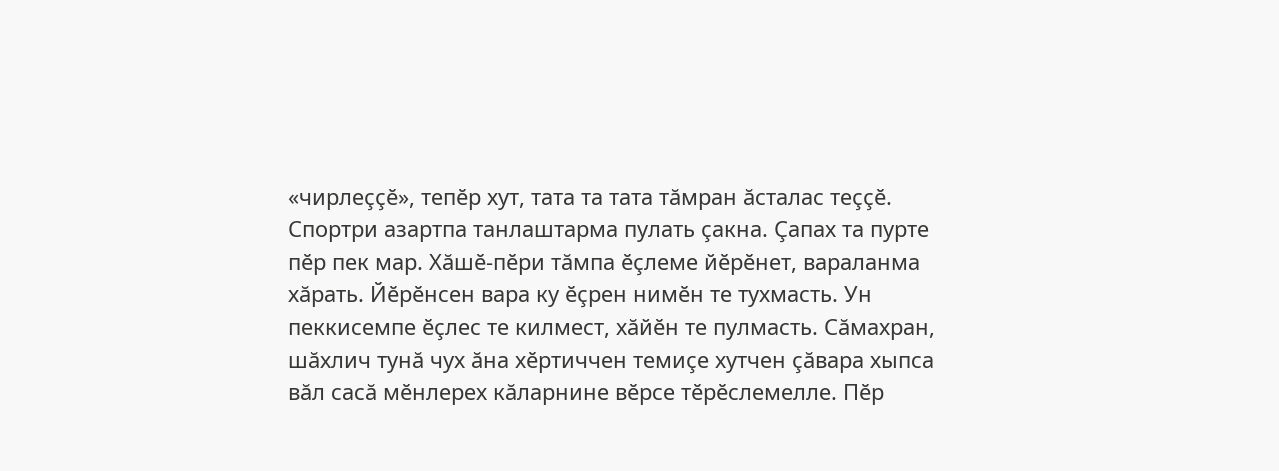«чирлеççӗ», тепӗр хут, тата та тата тăмран ăсталас теççӗ. Спортри азартпа танлаштарма пулать çакна. Çапах та пурте пӗр пек мар. Хăшӗ-пӗри тăмпа ӗçлеме йӗрӗнет, вараланма хăрать. Йӗрӗнсен вара ку ӗçрен нимӗн те тухмасть. Ун пеккисемпе ӗçлес те килмест, хăйӗн те пулмасть. Сăмахран, шăхлич тунă чух ăна хӗртиччен темиçе хутчен çăвара хыпса вăл сасă мӗнлерех кăларнине вӗрсе тӗрӗслемелле. Пӗр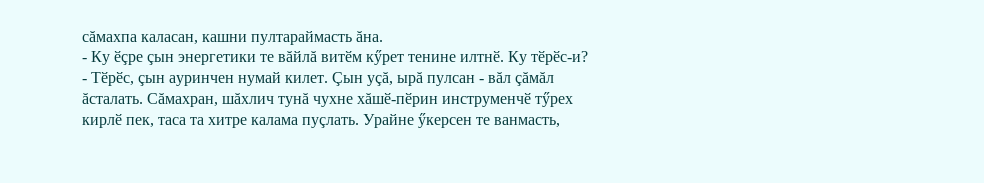сăмахпа каласан, кашни пултараймасть ăна.
- Ку ӗçре çын энергетики те вăйлă витӗм кӳрет тенине илтнӗ. Ку тӗрӗс-и?
- Тӗрӗс, çын ауринчен нумай килет. Çын уçă, ырă пулсан - вăл çăмăл ăсталать. Сăмахран, шăхлич тунă чухне хăшӗ-пӗрин инструменчӗ тӳрех кирлӗ пек, таса та хитре калама пуçлать. Урайне ӳкерсен те ванмасть,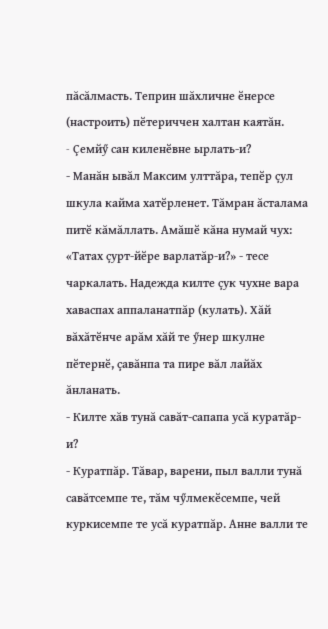пăсăлмасть. Теприн шăхличне ӗнерсе (настроить) пӗтериччен халтан каятăн.
- Çемйӳ сан киленӗвне ырлать-и?
- Манăн ывăл Максим улттăра, тепӗр çул шкула кайма хатӗрленет. Тăмран ăсталама питӗ кăмăллать. Амăшӗ кăна нумай чух: «Татах çурт-йӗре варлатăр-и?» - тесе чаркалать. Надежда килте çук чухне вара хаваспах аппаланатпăр (кулать). Хăй вăхăтӗнче арăм хăй те ӳнер шкулне пӗтернӗ, çавăнпа та пире вăл лайăх ăнланать.
- Килте хăв тунă савăт-сапапа усă куратăр-и?
- Куратпăр. Тăвар, варени, пыл валли тунă савăтсемпе те, тăм чӳлмекӗсемпе, чей куркисемпе те усă куратпăр. Анне валли те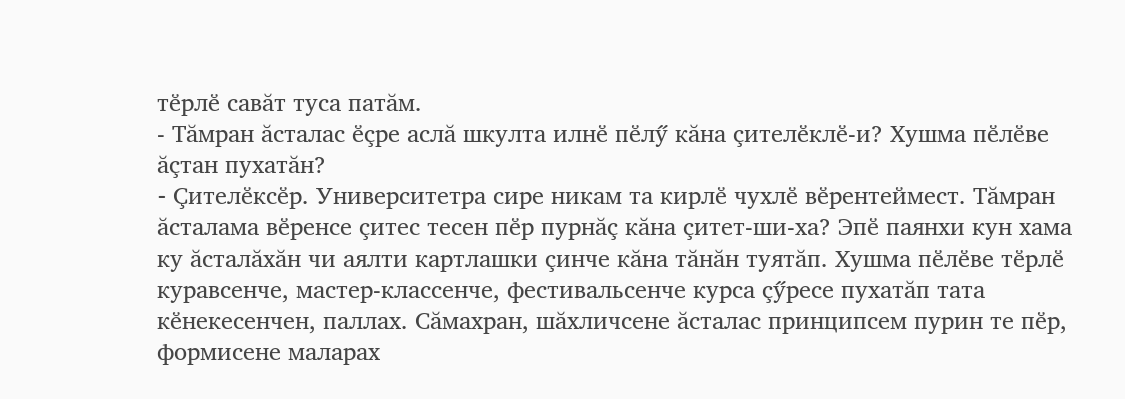тӗрлӗ савăт туса патăм.
- Тăмран ăсталас ӗçре аслă шкулта илнӗ пӗлӳ кăна çителӗклӗ-и? Хушма пӗлӗве ăçтан пухатăн?
- Çителӗксӗр. Университетра сире никам та кирлӗ чухлӗ вӗрентеймест. Тăмран ăсталама вӗренсе çитес тесен пӗр пурнăç кăна çитет-ши-ха? Эпӗ паянхи кун хама ку ăсталăхăн чи аялти картлашки çинче кăна тăнăн туятăп. Хушма пӗлӗве тӗрлӗ куравсенче, мастер-классенче, фестивальсенче курса çӳресе пухатăп тата кӗнекесенчен, паллах. Сăмахран, шăхличсене ăсталас принципсем пурин те пӗр, формисене маларах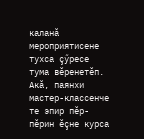каланă мероприятисене тухса çӳресе тума вӗренетӗп. Акă, паянхи мастер-классенче те эпир пӗр-пӗрин ӗçне курса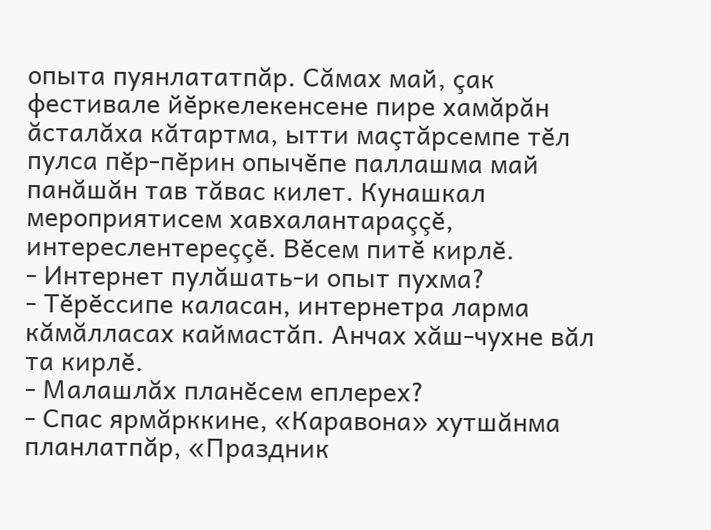опыта пуянлататпăр. Сăмах май, çак фестивале йӗркелекенсене пире хамăрăн ăсталăха кăтартма, ытти маçтăрсемпе тӗл пулса пӗр-пӗрин опычӗпе паллашма май панăшăн тав тăвас килет. Кунашкал мероприятисем хавхалантараççӗ, интереслентереççӗ. Вӗсем питӗ кирлӗ.
- Интернет пулăшать-и опыт пухма?
- Тӗрӗссипе каласан, интернетра ларма кăмăлласах каймастăп. Анчах хăш-чухне вăл та кирлӗ.
- Малашлăх планӗсем еплерех?
- Спас ярмăрккине, «Каравона» хутшăнма планлатпăр, «Праздник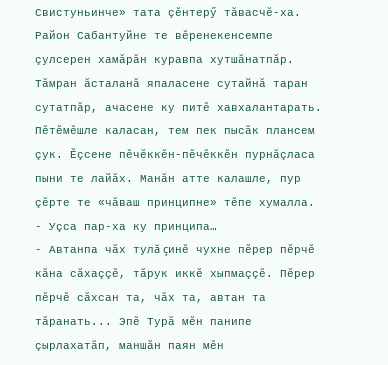Свистуньинче» тата çӗнтерӳ тăвасчӗ-ха. Район Сабантуйне те вӗренекенсемпе çулсерен хамăрăн куравпа хутшăнатпăр. Тăмран ăсталанă япаласене сутайнă таран сутатпăр, ачасене ку питӗ хавхалантарать. Пӗтӗмӗшле каласан, тем пек пысăк плансем çук. Ӗçсене пӗчӗккӗн-пӗчӗккӗн пурнăçласа пыни те лайăх. Манăн атте калашле, пур çӗрте те «чăваш принципне» тӗпе хумалла.
- Уçса пар-ха ку принципа…
- Автанпа чăх тулă çинӗ чухне пӗрер пӗрчӗ кăна сăхаççӗ, тăрук иккӗ хыпмаççӗ. Пӗрер пӗрчӗ сăхсан та, чăх та, автан та тăранать... Эпӗ Турă мӗн панипе çырлахатăп, маншăн паян мӗн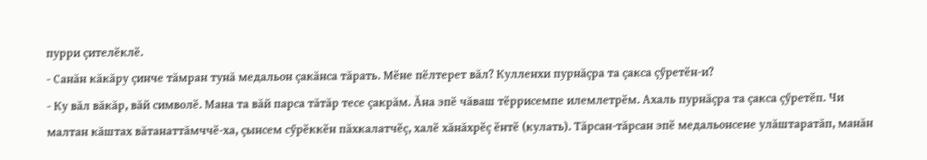пурри çителӗклӗ.
- Санăн кăкăру çинче тăмран тунă медальон çакăнса тăрать. Мӗне пӗлтерет вăл? Кулленхи пурнăçра та çакса çӳретӗн-и?
- Ку вăл вăкăр, вăй символӗ. Мана та вăй парса тăтăр тесе çакрăм. Ăна эпӗ чăваш тӗррисемпе илемлетрӗм. Ахаль пурнăçра та çакса çӳретӗп. Чи малтан кăштах вăтанаттăмччӗ-ха, çынсем сӳрӗккӗн пăхкалатчӗç, халӗ хăнăхрӗç ӗнтӗ (кулать). Тăрсан-тăрсан эпӗ медальонсене улăштаратăп, манăн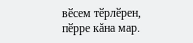вӗсем тӗрлӗрен, пӗрре кăна мар.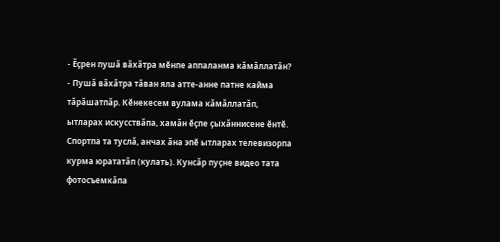- Ӗçрен пушă вăхăтра мӗнпе аппаланма кăмăллатăн?
- Пушă вăхăтра тăван яла атте-анне патне кайма тăрăшатпăр. Кӗнекесем вулама кăмăллатăп, ытларах искусствăпа, хамăн ӗçпе çыхăннисене ӗнтӗ. Спортпа та туслă, анчах ăна эпӗ ытларах телевизорпа курма юрататăп (кулать). Кунсăр пуçне видео тата фотосъемкăпа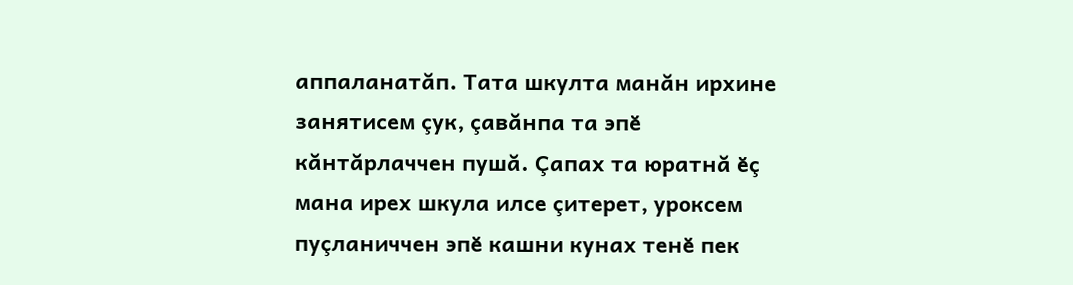аппаланатăп. Тата шкулта манăн ирхине занятисем çук, çавăнпа та эпӗ кăнтăрлаччен пушă. Çапах та юратнă ӗç мана ирех шкула илсе çитерет, уроксем пуçланиччен эпӗ кашни кунах тенӗ пек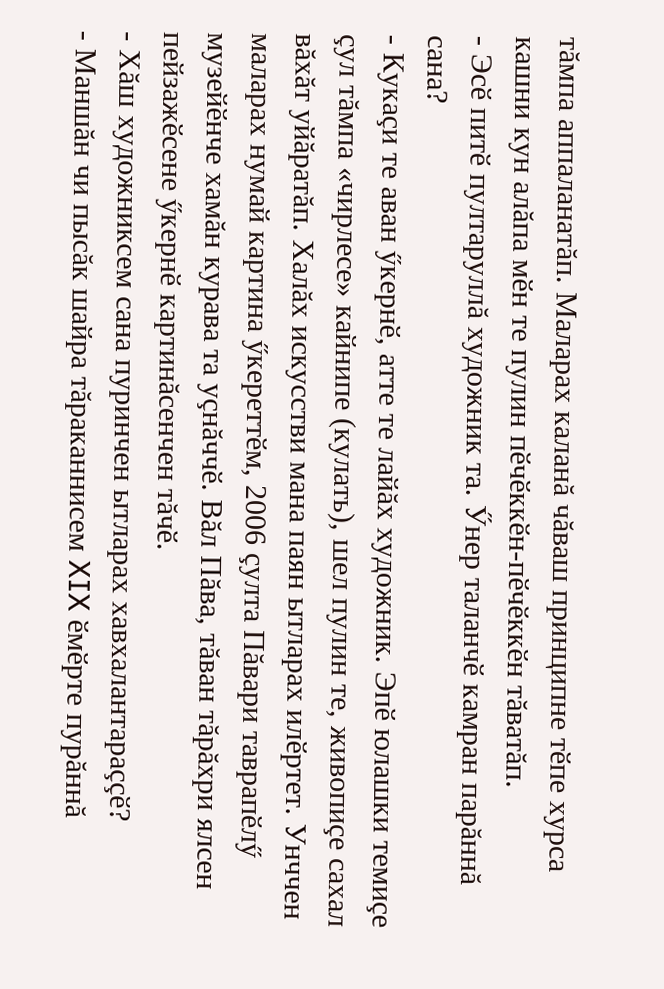тăмпа аппаланатăп. Маларах каланă чăваш принципне тӗпе хурса кашни кун алăпа мӗн те пулин пӗчӗккӗн-пӗчӗккӗн тăватăп.
- Эсӗ питӗ пултаруллă художник та. Ӳнер таланчӗ камран парăннă сана?
- Кукаçи те аван ӳкернӗ, атте те лайăх художник. Эпӗ юлашки темиçе çул тăмпа «чирлесе» кайнипе (кулать), шел пулин те, живопиçе сахал вăхăт уйăратăп. Халăх искусстви мана паян ытларах илӗртет. Унччен маларах нумай картина ӳкереттӗм, 2006 çулта Пăвари таврапӗлӳ музейӗнче хамăн курава та уçнăччӗ. Вăл Пăва, тăван тăрăхри ялсен пейзажӗсене ӳкернӗ картинăсенчен тăчӗ.
- Хăш художниксем сана пуринчен ытларах хавхалантараççӗ?
- Маншăн чи пысăк шайра тăраканнисем XIX ӗмӗрте пурăннă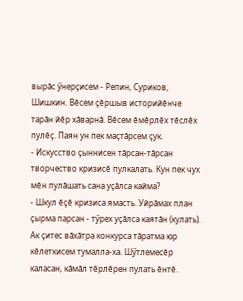вырăс ӳнерçисем - Репин, Суриков, Шишкин. Вӗсем çӗршыв историйӗнче тарăн йӗр хăварнă. Вӗсем ӗмӗрлӗх тӗслӗх пулӗç. Паян ун пек маçтăрсем çук.
- Искусство çыннисен тăрсан-тăрсан творчество кризисӗ пулкалать. Кун пек чух мӗн пулăшать сана уçăлса кайма?
- Шкул ӗçӗ кризиса ямасть. Уйрăмах план çырма парсан - тӳрех уçăлса каятăн (кулать). Ак çитес вăхăтра конкурса тăратма юр кӗлеткисем тумалла-ха. Шӳтлемесӗр каласан, кăмăл тӗрлӗрен пулать ӗнтӗ.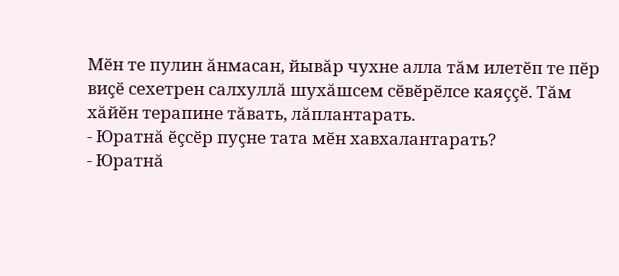Мӗн те пулин ăнмасан, йывăр чухне алла тăм илетӗп те пӗр виçӗ сехетрен салхуллă шухăшсем сӗвӗрӗлсе каяççӗ. Тăм хăйӗн терапине тăвать, лăплантарать.
- Юратнă ӗçсӗр пуçне тата мӗн хавхалантарать?
- Юратнă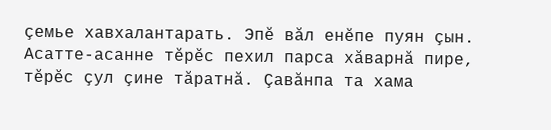çемье хавхалантарать. Эпӗ вăл енӗпе пуян çын. Асатте-асанне тӗрӗс пехил парса хăварнă пире, тӗрӗс çул çине тăратнă. Çавăнпа та хама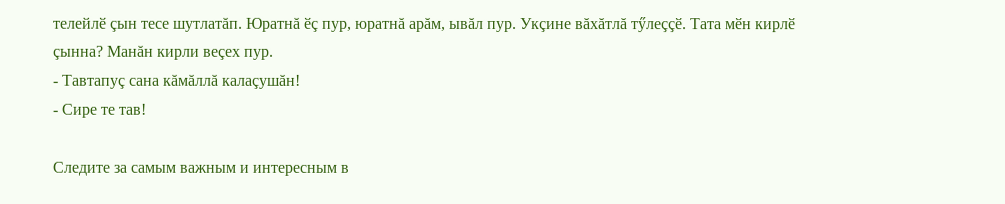телейлӗ çын тесе шутлатăп. Юратнă ӗç пур, юратнă арăм, ывăл пур. Укçине вăхăтлă тӳлеççӗ. Тата мӗн кирлӗ çынна? Манăн кирли веçех пур.
- Тавтапуç сана кăмăллă калаçушăн!
- Сире те тав!

Следите за самым важным и интересным в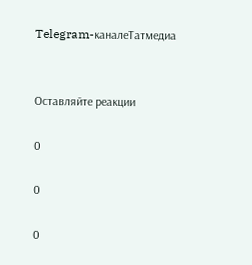Telegram-каналеТатмедиа


Оставляйте реакции

0

0

0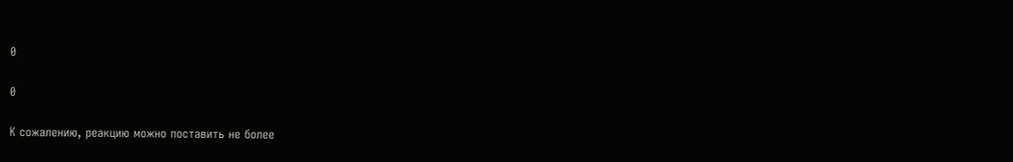0

0

К сожалению, реакцию можно поставить не более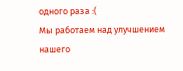одного раза :(
Мы работаем над улучшением нашего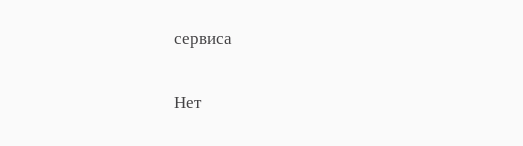сервиса

Нет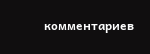комментариев